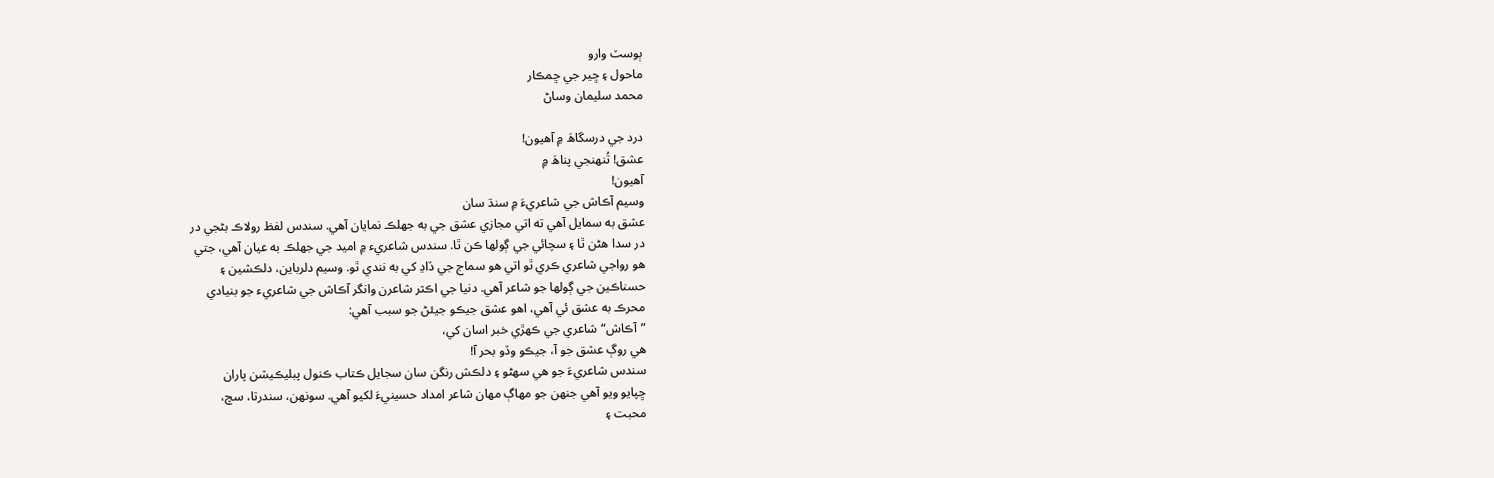ٻوسٽ وارو
ماحول ۽ ڇير جي ڇمڪار
محمد سليمان وساڻ

درد جي درسگاھَ ۾ آهيون!
عشق! تُنهنجي پناھَ ۾
آهيون!
وسيم آڪاش جي شاعريءَ ۾ سنڌ سان
عشق به سمايل آهي ته اتي مجازي عشق جي به جهلڪ نمايان آهي. سندس لفظ رولاڪ بڻجي در
در سدا هڻن ٿا ۽ سچائي جي ڳولها ڪن ٿا. سندس شاعريء ۾ اميد جي جهلڪ به عيان آهي، جتي
هو رواجي شاعري ڪري ٿو اتي هو سماج جي ڏاڍ کي به نندي ٿو. وسيم دلرباين، دلڪشين ۽
حسناڪين جي ڳولها جو شاعر آهي. دنيا جي اڪثر شاعرن وانگر آڪاش جي شاعريء جو بنيادي
محرڪ به عشق ئي آهي، اهو عشق جيڪو جيئڻ جو سبب آهي:
”آڪاش“ شاعري جي ڪهڙي خبر اسان کي،
هي روڳ عشق جو آ، جيڪو وڏو بحر آ!
سندس شاعريءَ جو هي سهڻو ۽ دلڪش رنگن سان سجايل ڪتاب ڪنول پبليڪيشن پاران
ڇپايو ويو آهي جنهن جو مهاڳ مهان شاعر امداد حسينيءَ لکيو آهي. سونهن، سندرتا، سچ،
محبت ۽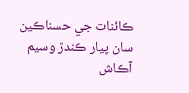ڪائنات جي حسناڪين سان پيار ڪندڙ وسيم آڪاش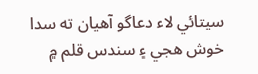سيتائي لاء دعاگو آهيان ته سدا
خوش هجي ۽ سندس قلم ۾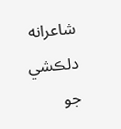شاعرانه دلڪشي جو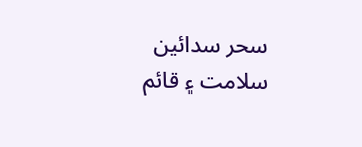سحر سدائين سلامت ۽ قائم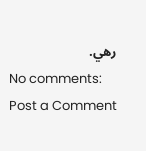رهي.
No comments:
Post a Comment